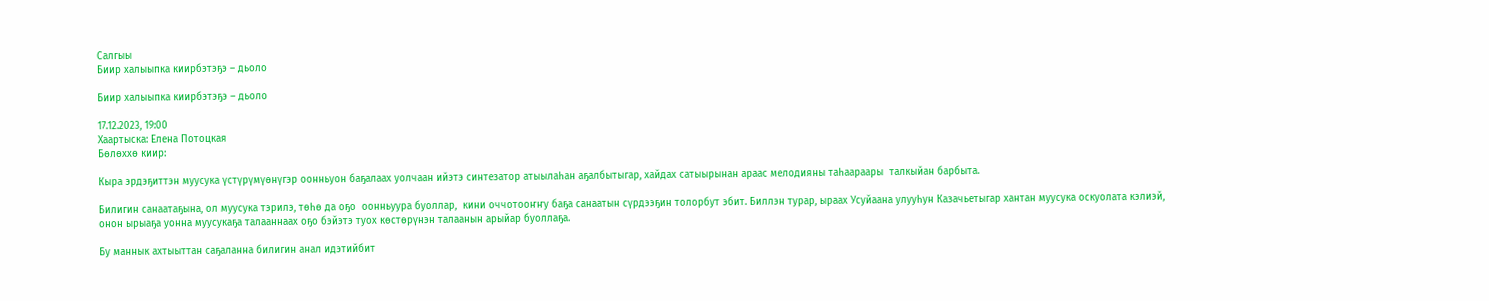Салгыы
Биир халыыпка киирбэтэҕэ – дьоло

Биир халыыпка киирбэтэҕэ – дьоло

17.12.2023, 19:00
Хаартыска: Елена Потоцкая
Бөлөххө киир:

Кыра эрдэҕиттэн муусука үстүрүмүөнүгэр оонньуон баҕалаах уолчаан ийэтэ синтезатор атыылаһан аҕалбытыгар, хайдах сатыырынан араас мелодияны таһаараары  талкыйан барбыта.

Билигин санаатаҕына, ол муусука тэрилэ, төһө да оҕо  оонньуура буоллар,  кини оччотооҥҥу баҕа санаатын сүрдээҕин толорбут эбит. Биллэн турар, ыраах Усуйаана улууһун Казачьетыгар хантан муусука оскуолата кэлиэй, онон ырыаҕа уонна муусукаҕа талааннаах оҕо бэйэтэ туох көстөрүнэн талаанын арыйар буоллаҕа.

Бу маннык ахтыыттан саҕаланна билигин анал идэтийбит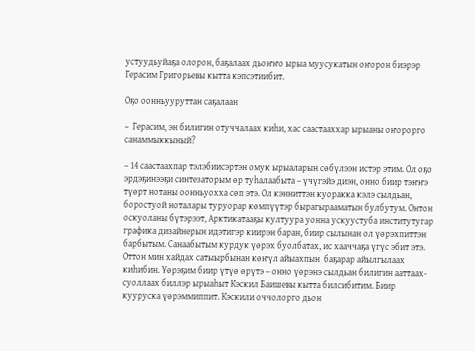устуудьуйаҕа олорон, баҕалаах дьоҥҥо ырыа муусукатын оҥорон биэрэр Герасим Григорьевы кытта кэпсэтиибит.

Оҕо оонньууруттан саҕалаан

–  Герасим, эн билигин отуччалаах киһи, хас саастааххар ырыаны оҥорорго санаммыккыный?

– 14 саастаахпар тэлэбиисэртэн омук ырыаларын сөбүлээн истэр этим. Ол оҕо эрдэҕинээҕи синтезаторым өр туһалаабыта – үчүгэйэ диэн, онно биир тэҥҥэ түөрт нотаны оонньуохха сөп этэ. Ол кэнниттэн куоракка кэлэ сылдьан, боростуой ноталары туруорар көмпүүтэр бырагырааматын булбутум. Онтон оскуоланы бүтэрээт, Арктикатааҕы култуура уонна ускуустуба институтугар графика дизайнерын идэтигэр киирэн баран, биир сылынан ол үөрэхпиттэн барбытым. Санаабытым курдук үөрэх буолбатах, ис хааччаҕа үгүс эбит этэ. Оттон мин хайдах сатыырбынан көҥүл айыахпын  баҕарар айылгылаах киһибин. Үөрэҕим биир үтүө өрүтэ – онно үөрэнэ сылдьан билигин ааттаах-суоллаах биллэр ырыаһыт Кэскил Баишевы кытта билсибитим. Биир кууруска үөрэммиппит. Кэскили оччолорго дьон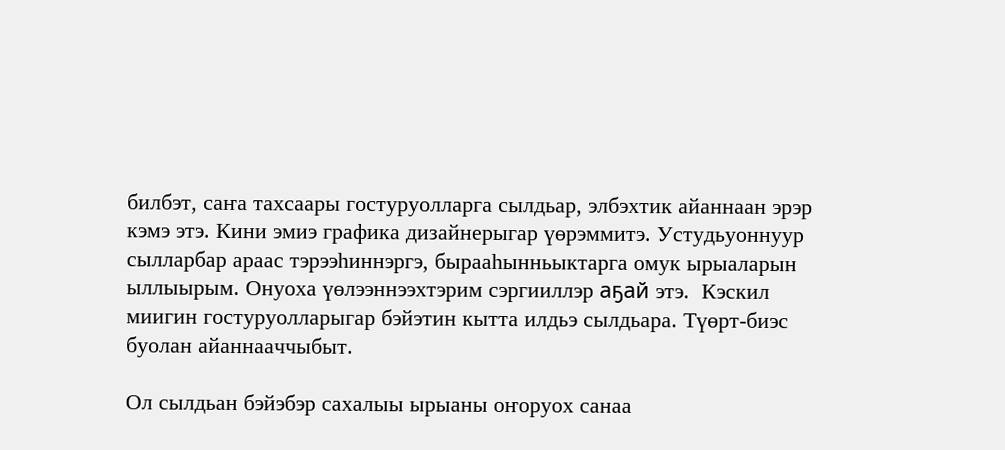билбэт, саҥа тахсаары гостуруолларга сылдьар, элбэхтик айаннаан эрэр кэмэ этэ. Кини эмиэ графика дизайнерыгар үөрэммитэ. Устудьуоннуур сылларбар араас тэрээһиннэргэ, бырааһынньыктарга омук ырыаларын ыллыырым. Онуоха үөлээннээхтэрим сэргииллэр аҕай этэ.  Кэскил миигин гостуруолларыгар бэйэтин кытта илдьэ сылдьара. Түөрт-биэс буолан айаннааччыбыт.

Ол сылдьан бэйэбэр сахалыы ырыаны оҥоруох санаа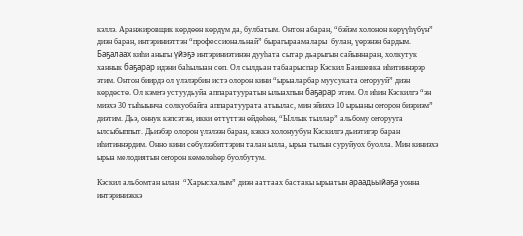кэллэ. Аранжировщик көрдөөн көрдүм да, булбатым. Онтон абаран, “бэйэм холонон көрүүһүбүн” диэн баран, интэриниэттэн “профессиональнай” бырагыраамалары  булан, үөрэнэн бардым. Баҕалаах киһи аныгы үйэҕэ интэриниэтинэн дууһата сытар дьарыгын сайыннаран, холкутук ханнык баҕарар идэни баһылыан сөп. Ол сылдьан табаарыспар Кэскил Баишевка иһитиннэрэр этим. Онтон биирдэ ол үлэлэрбин истэ олорон кини “ырыаларбар муусуката оҥорууй” диэн көрдөстө. Ол кэмҥэ устуудьуйа аппаратууратын ылыахпын баҕарар этим. Ол иһин Кэскилгэ “эн миэхэ 30 тыһыынча солкуобайга аппаратуурата атыылас, мин эйиэхэ 10 ырыаны оҥорон биэриэм” диэтим. Дьэ, оннук кэпсэтэн, икки өттүттэн өйдөһөн, “Ыллык тыллар” альбому оҥорууга ылсыбыппыт. Дьиэбэр олорон үлэлээн баран, кэккэ холонуубун Кэскилгэ дьиэтигэр баран иһитиннэрдим. Онно кини сөбүлээбиттэрин талан ылла, ырыа тылын суруйуох буолла. Мин киниэхэ ырыа мелодиятын оҥорон көмөлөһөр буолбутум.

Кэскил альбомтан ылан  “Харысхалым” диэн ааттаах бастакы ырыатын араадьыйаҕа уонна интэриниэккэ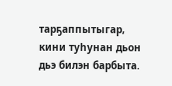тарҕаппытыгар,  кини туһунан дьон дьэ билэн барбыта.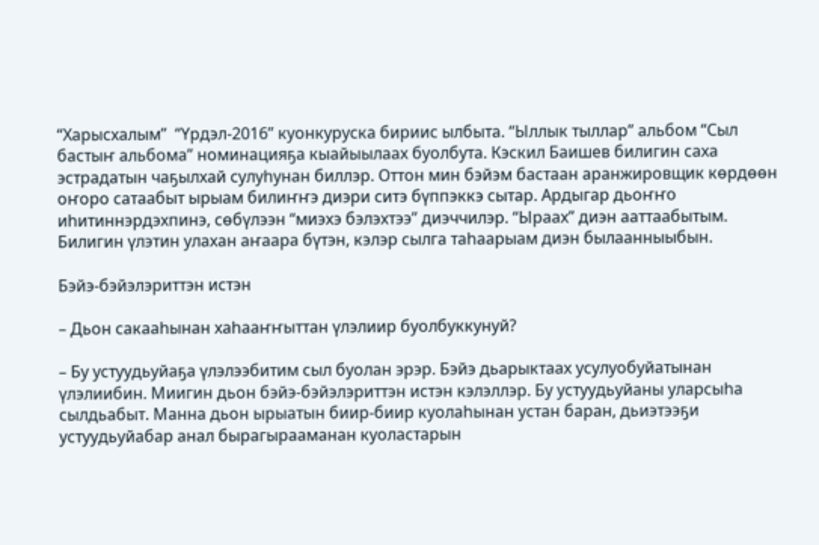“Харысхалым”  “Үрдэл-2016” куонкуруска бириис ылбыта. “Ыллык тыллар” альбом “Сыл бастыҥ альбома” номинацияҕа кыайыылаах буолбута. Кэскил Баишев билигин саха эстрадатын чаҕылхай сулуһунан биллэр. Оттон мин бэйэм бастаан аранжировщик көрдөөн оҥоро сатаабыт ырыам билиҥҥэ диэри ситэ бүппэккэ сытар. Ардыгар дьоҥҥо иһитиннэрдэхпинэ, сөбүлээн “миэхэ бэлэхтээ” диэччилэр. “Ыраах” диэн ааттаабытым. Билигин үлэтин улахан аҥаара бүтэн, кэлэр сылга таһаарыам диэн былаанныыбын.

Бэйэ-бэйэлэриттэн истэн

– Дьон сакааһынан хаһааҥҥыттан үлэлиир буолбуккунуй?

– Бу устуудьуйаҕа үлэлээбитим сыл буолан эрэр. Бэйэ дьарыктаах усулуобуйатынан үлэлиибин. Миигин дьон бэйэ-бэйэлэриттэн истэн кэлэллэр. Бу устуудьуйаны уларсыһа сылдьабыт. Манна дьон ырыатын биир-биир куолаһынан устан баран, дьиэтээҕи устуудьуйабар анал бырагырааманан куоластарын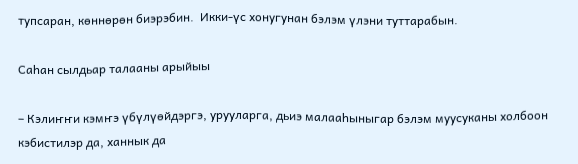тупсаран, көннөрөн биэрэбин.  Икки-үс хонугунан бэлэм үлэни туттарабын.

Саһан сылдьар талааны арыйыы

– Кэлиҥҥи кэмҥэ үбүлүөйдэргэ, урууларга, дьиэ малааһыныгар бэлэм муусуканы холбоон кэбистилэр да, ханнык да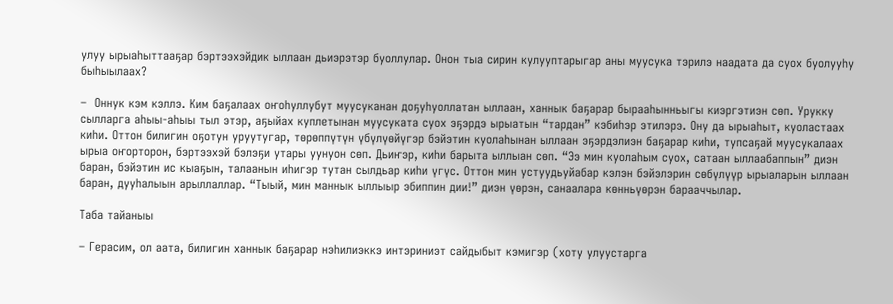улуу ырыаһыттааҕар бэртээхэйдик ыллаан дьиэрэтэр буоллулар. Онон тыа сирин кулууптарыгар аны муусука тэрилэ наадата да суох буолууһу быһыылаах?

–  Оннук кэм кэллэ. Ким баҕалаах оҥоһуллубут муусуканан доҕуһуоллатан ыллаан, ханнык баҕарар бырааһынньыгы киэргэтиэн сөп. Урукку сылларга аһыы-аһыы тыл этэр, аҕыйах куплетынан муусуката суох эҕэрдэ ырыатын “тардан” кэбиһэр этилэрэ. Ону да ырыаһыт, куоластаах киһи. Оттон билигин оҕотун уруутугар, төрөппүтүн үбүлүөйүгэр бэйэтин куолаһынан ыллаан эҕэрдэлиэн баҕарар киһи, тупсаҕай муусукалаах ырыа оҥорторон, бэртээхэй бэлэҕи утары уунуон сөп. Дьиҥэр, киһи барыта ыллыан сөп. “Ээ мин куолаһым суох, сатаан ыллаабаппын” диэн баран, бэйэтин ис кыаҕын, талаанын иһигэр тутан сылдьар киһи үгүс. Оттон мин устуудьуйабар кэлэн бэйэлэрин сөбүлүүр ырыаларын ыллаан баран, дууһалыын арыллаллар. “Тыый, мин маннык ыллыыр эбиппин дии!” диэн үөрэн, санаалара көнньүөрэн барааччылар.

Таба тайаныы

– Герасим, ол аата, билигин ханнык баҕарар нэһилиэккэ интэриниэт сайдыбыт кэмигэр (хоту улуустарга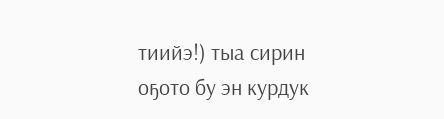тиийэ!) тыа сирин оҕото бу эн курдук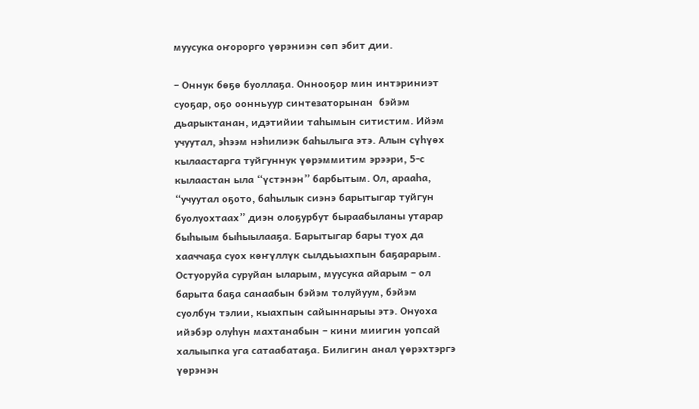муусука оҥорорго үөрэниэн сөп эбит дии.

– Оннук бөҕө буоллаҕа. Оннооҕор мин интэриниэт суоҕар, оҕо оонньуур синтезаторынан  бэйэм дьарыктанан, идэтийии таһымын ситистим. Ийэм учуутал, эһээм нэһилиэк баһылыга этэ. Алын сүһүөх кылаастарга туйгуннук үөрэммитим эрээри, 5-с кылаастан ыла “үстэнэн” барбытым. Ол, арааһа, “учуутал оҕото, баһылык сиэнэ барытыгар туйгун буолуохтаах” диэн олоҕурбут быраабыланы утарар быһыым быһыылааҕа. Барытыгар бары туох да хааччаҕа суох көҥүллүк сылдьыахпын баҕарарым. Остуоруйа суруйан ыларым, муусука айарым – ол барыта баҕа санаабын бэйэм толуйуум, бэйэм суолбун тэлии, кыахпын сайыннарыы этэ. Онуоха ийэбэр олуһун махтанабын – кини миигин уопсай халыыпка уга сатаабатаҕа. Билигин анал үөрэхтэргэ үөрэнэн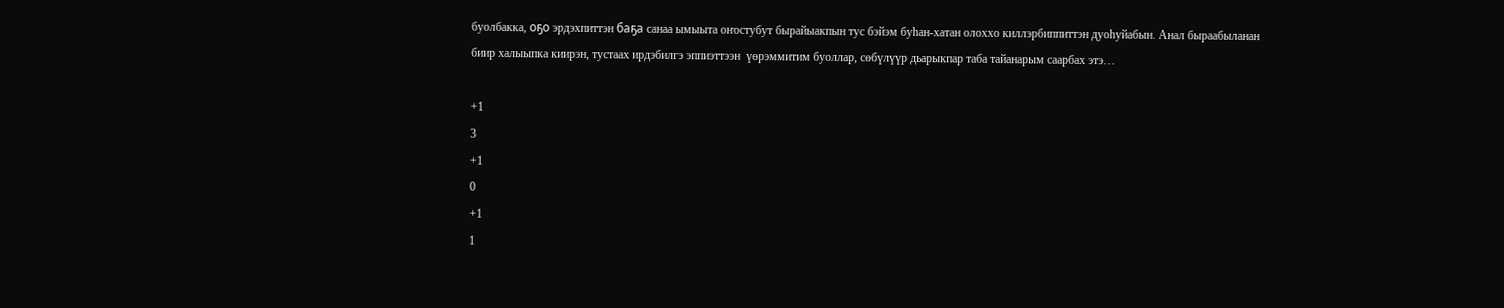буолбакка, оҕо эрдэхпиттэн баҕа санаа ымыыта оҥостубут бырайыакпын тус бэйэм буһан-хатан олоххо киллэрбиппиттэн дуоһуйабын. Анал быраабыланан биир халыыпка киирэн, тустаах ирдэбилгэ эппиэттээн  үөрэммитим буоллар, сөбүлүүр дьарыкпар таба тайанарым саарбах этэ…

+1
3
+1
0
+1
1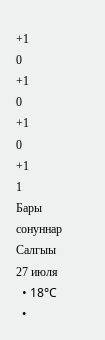+1
0
+1
0
+1
0
+1
1
Бары сонуннар
Салгыы
27 июля
  • 18°C
  •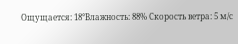Ощущается: 18°Влажность: 88% Скорость ветра: 5 м/с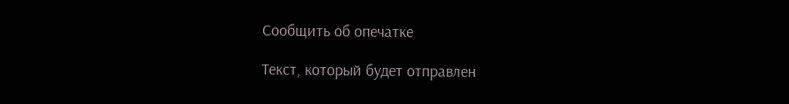Сообщить об опечатке

Текст, который будет отправлен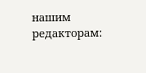нашим редакторам: